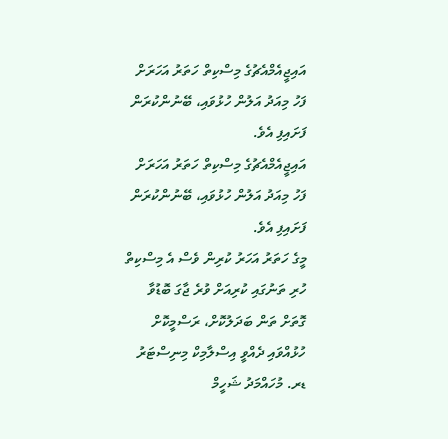އައިޖީއެމްއެޗުގެ މިސްކިތް ހަތަރު އަހަރަށް ފަހު މިއަދު އަލުން ހުޅުވައި، ބޭނުންކުރަން ފަށައިފި އެވެ.
އައިޖީއެމްއެޗުގެ މިސްކިތް ހަތަރު އަހަރަށް ފަހު މިއަދު އަލުން ހުޅުވައި، ބޭނުންކުރަން ފަށައިފި އެވެ.
މީގެ ހަތަރު އަހަރު ކުރިން ވެސް އެ މިސްކިތް ހުރި ތަނުގައި ކުރިއަށް ވުރެ ޖާގަ ބޮޑުވާ ގޮތަށް ތަން ބަދަލުކޮށް، ރަސްމީކޮށް ހުޅުއްވައި ދެއްވީ އިސްލާމިކް މިނިސްޓަރު ޑރ. މުހައްމަދު ޝަހީމް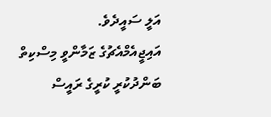އަލީ ސައީދެވެ.
އައިޖީއެމްއެޗުގެ ޒަމާންވީ މިސްކިތް ބަންދުކުރީ ކުރީގެ ރައީސް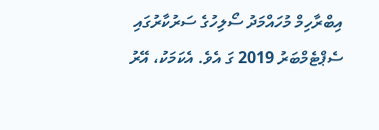އިބްރާހިމް މުހައްމަދު ސޯލިހުގެ ސަރުކާރުގައި ސެޕްޓެމްބަރު 2019 ގަ އެވެ. އެކަމަކު، އޭރު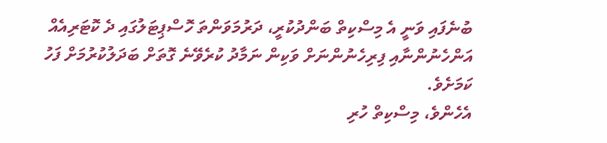ބުނެފައި ވަނީ އެ މިސްކިތް ބަންދުކުރީ، ދަރުމަވަންތަ ހޮސްޕިޓަލުގައި ދެ ކޮޓަރިއެއް އަންހެނުންނާއި ފިރިހެނުންނަށް ވަކިން ނަމާދު ކުރެވޭނެ ގޮތަށް ބަދަލުކުރުމަށް ފަހު ކަމަށެވެ.
އެހެންވެ، މިސްކިތް ހުރި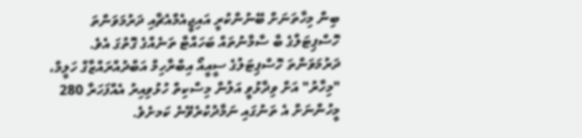ބިން މިހާތަނަށް ބޭނުންކުރީ އައިޖީއެމްއެޗާއި ދަރުމަވަންތަ ހޮސްޕިޓަލްގެ ބާ ސާމާނުތައް ބަހައްޓާ ތަނެއްގެ ގޮތުގަ އެވެ.
ދަރުމަވަންތަ ހޮސްޕިޓަލުގެ ސީއީއޯ އިބްރާހިމް އަބްދުއްރައްޒާގް ހަލީމް، "މިހާރު" އަށް ވިދާޅުވީ އަލުން މިސްކިތް ހުޅުވިއިރު އެއްފަހަރާ 280 މީހުންނަށް އެ ތަނުގައި ނަމާދުކުރެވޭނެ ކަމށެވެ.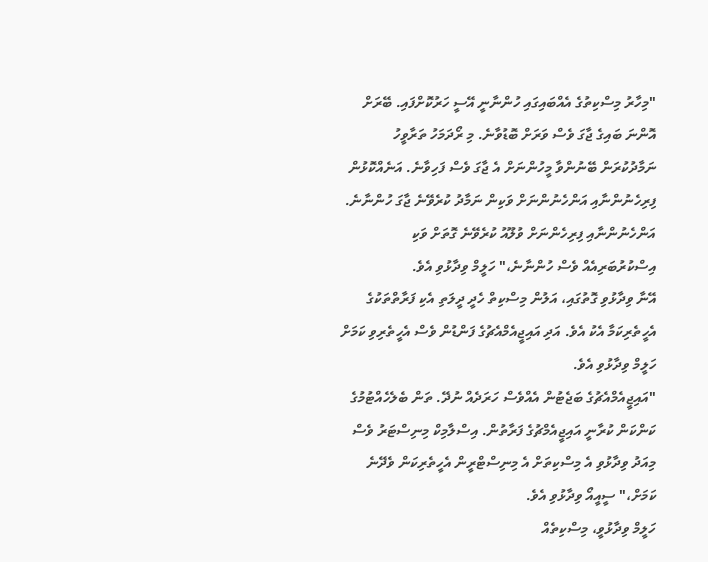"މިހާރު މިސްކިތުގެ އެއްބައިގައި ހުންނާނީ އޭސީ ހަރުކޮށްފައި. ބޭރަށް އޮންނަ ބައިގެ ޖާގަ ވެސް ވަރަށް ބޮޑުވާނެ. މި ރޯދަމަހު ތަރާވީހު ނަމާދުކުރަން ބޭނުންވާ މީހުންނަށް އެ ޖާގަ ވެސް ފަހިވާނެ. އަނެއްކޮޅުން ފިރިހެނުންނާއި އަންހެނުންނަށް ވަކިން ނަމާދު ކުރެވޭނެ ޖާގަ ހުންނާނެ. އަންހެނުންނާއި ފިރިހެންނަށް ވުލޫއު ކުރެވޭނެ ގޮތަށް ވަކި އިސްކުރުބަރިއެއް ވެސް ހުންނާނެ،" ހަލީމް ވިދާޅުވި އެވެ.
އޭނާ ވިދާޅުވި ގޮތުގައި، އަލުން މިސްކިތް ހެދީ ދީލަތި އެކި ފަރާތްތަކުގެ އެހީތެރިކަމާ އެކު އެވެ. އަދި އައިޖީއެމްއެޗުގެ ފަންޑުން ވެސް އެހީތެރިވި ކަމަށް ހަލީމް ވިދާޅުވި އެވެ.
"އައިޖީއެމްއެޗުގެ ބަޖެޓުން އެއްވެސް ހަރަދެއް ނުދޭ. ތަން ބެލެހެއްޓުމުގެ ކަންކަން ކުރާނީ އައިޖީއެމްޗުގެ ފަރާތުން. އިސްލާމިކް މިނިސްޓަރު ވެސް މިއަދު ވިދާޅުވި އެ މިސްކިތަށް އެ މިނިސްޓްރީން އެހީތެރިކަން ވެދޭނެ ކަމަށް،" ސީއީއޯ ވިދާޅުވި އެވެ.
ހަލީމް ވިދާޅުވީ، މިސްކިތެއް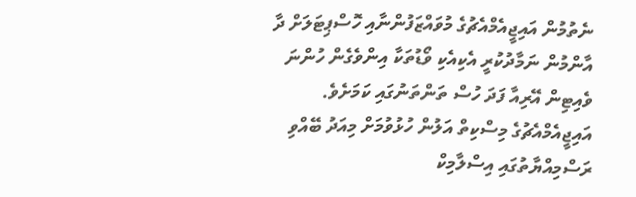ނެތުމުން އައިޖީއެމްއެޗުގެ މުވައްޒަފުންނާއި ހޮސްޕިޓަލަށް ދާ އާންމުން ނަމާދުކުރީ އެކިއެކި ވޯޑުތަކާ އިންވެގެން ހުންނަ ވެއިޓިން އޭރިއާ ފަދަ ހުސް ތަންތަނުގައި ކަމަށެވެ.
އައިޖީއެމްއެޗުގެ މިސްކިތް އަލުން ހުޅުވުމަށް މިއަދު ބޭއްވި ރަސްމިއްޔާތުގައި އިސްލާމިކް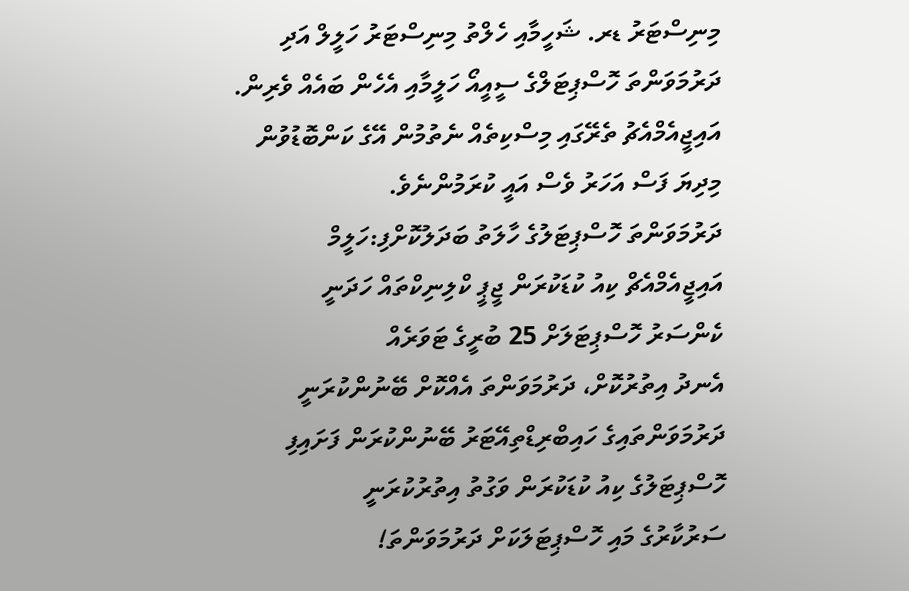މިނިސްޓަރު ޑރ. ޝަހީމާއި ހެލްތު މިނިސްޓަރު ހަލީލް އަދި ދަރުމަވަންތަ ހޮސްޕިޓަލްގެ ސީއީއޯ ހަލީމާއި އެހެން ބައެއް ވެރިން.
އައިޖީއެމްއެޗު ތެރޭގައި މިސްކިތެއް ނެތުމުން އޭގެ ކަންބޮޑުވުން މިދިޔަ ފަސް އަހަރު ވެސް އައީ ކުރަމުންނެވެ.
ދަރުމަވަންތަ ހޮސްޕިޓަލުގެ ހާލަތު ބަދަލުކޮށްފި:ހަލީމް
އައިޖީއެމްއެޗް ކިއު ކުޑަކުރަން ޖީޕީ ކްލިނިކްތައް ހަދަނީ
ކެންސަރު ހޮސްޕިޓަލަށް 25 ބުރީގެ ޓަވަރެއް
އެނދު އިތުރުކޮށް، ދަރުމަވަންތަ އެއްކޮށް ބޭނުންކުރަނީ
ދަރުމަވަންތައިގެ ހައިބްރިޑްތިއޭޓަރު ބޭނުންކުރަން ފަށައިފި
ހޮސްޕިޓަލުގެ ކިއު ކުޑަކުރަން ވަގުތު އިތުރުކުރަނީ
ސަރުކާރުގެ މައި ހޮސްޕިޓަލަކަށް ދަރުމަވަންތަ!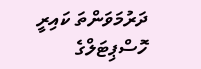ދަރުމަވަންތަ ކައިރީ ހޮސްޕިޓަލްގެ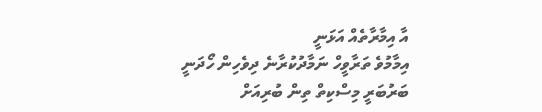އާ އިމާރާތެއް އަޅަނީ
އިމާމުވެ ތަރާވީހް ނަމާދުކުރާނެ ދިވެހިން ހޯދަނީ
ބަރުބަރީ މިސްކިތް ތިން ބުރިއަށް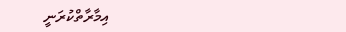އިމާރާތްކުރަނީ